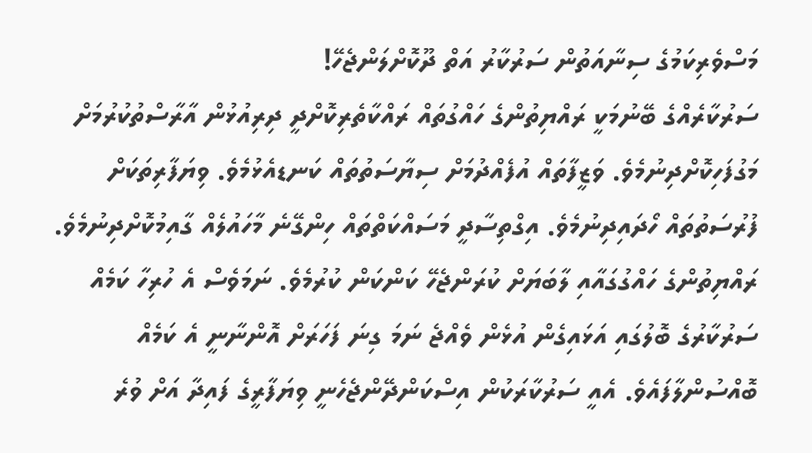މަސްވެރިކަމުގެ ސިނާއަތުން ސަރުކާރު އަތް ދޫކޮށްލަންޖެހޭ!
ސަރުކާރެއްގެ ބޭނުމަކީ ރައްޔިތުންގެ ހައްގުތައް ރައްކާތެރިކޮށްދީ ދިރިއުޅުން އާރާސްތުކުރުމަށް މަގުފަހިކޮށްދިނުމެވެ. ވަޒީފާތައް އުފެއްދުމަށް ސިޔާސަތުތައް ކަނޑއެޅުމެވެ. ވިޔަފާރިތަކަށް ފުރުސަތުތައް ހޯދައިދިނުމެވެ. އިގްތިސާދީ މަސައްކަތްތައް ހިންގޭނެ މާހައުލެއް ގާއިމުކޮށްދިނުމެވެ. ރައްޔިތުންގެ ހައްގުގައާއި ލާބަޔަށް ކުރަންޖެހޭ ކަންކަން ކުރުމެވެ. ނަމަވެސް އެ ހުރިހާ ކަމެއް ސަރުކާރުގެ ބޮލުގައި އަޅައިގެން އުޅެން ވެއްޖެ ނަމަ ގިނަ ފަހަރަށް އޮންނާނީ އެ ކަމެއް ބޮއްސުންލާފައެވެ. އެއީ ސަރުކާރަކުން އިސްކަންދޭންޖެހެނީ ވިޔަފާރީގެ ފައިދާ އަށް ވުރެ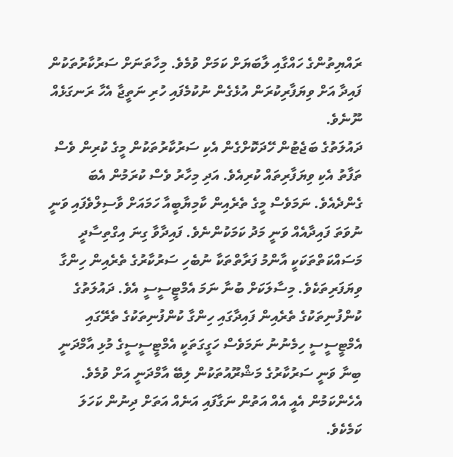ރައްޔިތުންގެ ހައްގާއި ލާބަޔަށް ކަމަށް ވުމެވެ. މިހާތަނަށް ސަރުކާރުތަކުން ފައިދާ އަށް ވިޔަފާރިކުރަން އުޅެގެން ނުކުމެފައި ހުރި ނަތީޖާ އެހާ ރަނގަޅެއް ނޫނެވެ.
ދައުލަތުގެ ބަޖެޓުން ހޭދަކޮށްގެން އެކި ސަރުކާރުތަކުން މީގެ ކުރިން ވެސް ތަފާތު އެކި ވިޔަފާރިތައް ކުރިއެވެ. އަދި މިހާރު ވެސް ކުރަމުން އެބަ ގެންދެއެވެ. ނަމަވެސް މީގެ ތެރެއިން ކާމިޔާބީއާ ހަމައަށް ވާސިލްވެފައި ވަނީ ނުވަތަ ފައިދާއެއް ވަނީ މަދު ކަމަކުންނެވެ. ފައިދާވާ ގިނަ އިގްތިސާދީ މަސައްކަތްތަކަކީ އާންމު ފަރާތްތަކާ ނުބެހި ސަރުކާރުގެ ތެރެއިން ހިންގާ ވިޔަފަރިތަކެވެ. މިސާލަކަށް ބުނާ ނަމަ އެމްޓީސީސީ އެވެ. ދައުލަތުގެ ކުންފުނިތަކުގެ ތެރެއިން ފައިދާގައި ހިންގާ ކުންފުނިތަކުގެ ތެރޭގައި އެމްޓީސީސީ ހިމެނުނު ނަމަވެސް ހަގީގަތަކީ އެމްޓީސީސީގެ މުޅި އާމްދަނީ ބިނާ ވަނީ ސަރުކާރުގެ މަޝްރޫއުތަކުން ލިބޭ އާމްދަނީ އަށް ވުމެވެ. އެހެންކަމުން އެއީ އެއް އަތުން ނަގާފައި އަނެއް އަތަށް ދިނުން ކަހަލަ ކަމެކެވެ.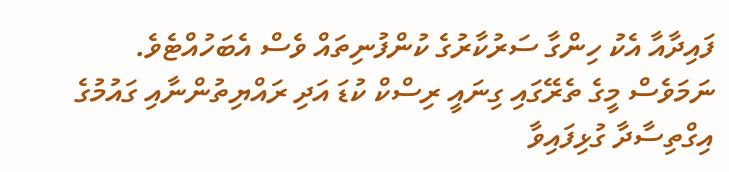ފައިދާއާ އެކު ހިންގާ ސަރުކާރުގެ ކުންފުނިތައް ވެސް އެބަހުއްޓެވެ. ނަމަވެސް މީގެ ތެރޭގައި ގިނައީ ރިސްކް ކުޑަ އަދި ރައްޔިތުންނާއި ގައުމުގެ އިގްތިސާދާ ގުޅިފައިވާ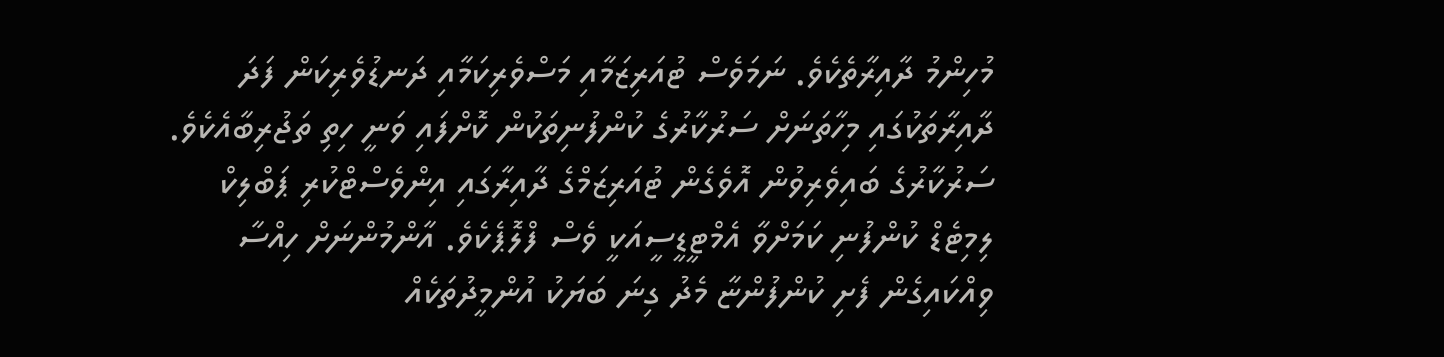މުހިންމު ދާއިރާތެކެވެ. ނަމަވެސް ޓުއަރިޒަމާއި މަސްވެރިކަމާއި ދަނޑުވެރިކަން ފަދަ ދާއިރާތަކުގައި މިހާތަނަށް ސަރުކާރުގެ ކުންފުނިތަކުން ކޮށްފައި ވަނީ ހިތި ތަޖުރިބާއެކެވެ.
ސަރުކާރުގެ ބައިވެރިވުން އޮވެގެން ޓުއަރިޒަމްގެ ދާއިރާގައި އިންވެސްޓްކުރި ޕަބްލިކް ލިމިޓެޑް ކުންފުނި ކަމަށްވާ އެމްޓީޑީސީއަކީ ވެސް ފްލޮޕެކެވެ. އާންމުންނަށް ހިއްސާ ވިއްކައިގެން ފެށި ކުންފުންޏާ މެދު ގިނަ ބަޔަކު އުންމީދުތަކެއް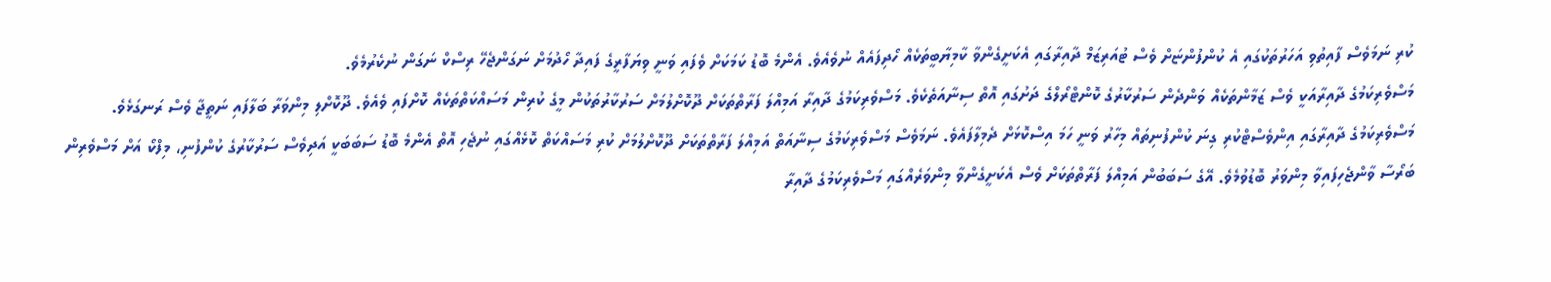ކުރި ނަމަވެސް ފާއިތުވި އަހަރުތަކުގައި އެ ކުންފުންޏަށް ވެސް ޓުއަރިޒަމް ދާއިރާގައި އެކަށީގެންވާ ކާމިޔާބީތަކެއް ހޯދިފައެއް ނުވެއެވެ. އެންމެ ބޮޑު ކަމަކަށް ވެފައި ވަނީ ވިޔަފާރީގެ ފައިދާ ހޯދުމަށް ނަގަންޖެހޭ ރިސްކް ނަގަން ނުކެރުމެވެ.
މަސްވެރިކަމުގެ ދާއިރާއަކީ ވެސް ޒަމާންތަކެއް ވަންދެން ސަރުކާރުގެ ކޮންޓްރޯލްގެ ދަށުގައި އޮތް ސިނާއަތެކެވެ. މަސްވެރިކަމުގެ ދާއިރާ އަމިއްލަ ފަރާތްތަކަށް ދޫކޮށްލުމަށް ސަރުކާރުތަކުން މީގެ ކުރިން މަސައްކަތްތަކެއް ކޮށްފައި ވެއެވެ. ދޫކޮށްލި މިންވަރާ ބަލާފައި ނަތީޖާ ވެސް ރަނގަޅެވެ. މަސްވެރިކަމުގެ ދާއިރާގައި އިންވެސްޓްކުރި ގިނަ ކުންފުނިތައް މިހާރު ވަނީ ހަމަ އިސްކޮޅަށް ދެމިލާފައެވެ. ނަމަވެސް މަސްވެރިކަމުގެ ސިނާއަތް އަމިއްލަ ފަރާތްތަކަށް ދޫކޮށްލުމަށް ކުރި މަސައްކަތް ކޮޅެއްގައި ނުޖެހި އޮތް އެންމެ ބޮޑު ސަބަބަކީ އަދިވެސް ސަރުކާރުގެ ކުންފުނި، މިފްކޯ އަށް މަސްވެރިން ބަރޯސާ ވާންޖެހިފައިވާ މިންވަރު ބޮޑުވުމެވެ. އޭގެ ސަބަބުން އަމިއްލަ ފަރާތްތަކަށް ވެސް އެކަށީގެންވާ މިންވަރެއްގައި މަސްވެރިކަމުގެ ދާއިރާ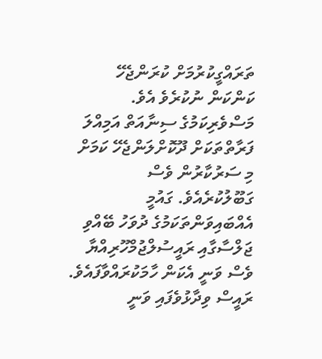ތަރައްގީކުރުމަށް ކުރަންޖެހޭ ކަންކަން ނުކުރެވެ އެވެ.
މަސްވެރިކަމުގެ ސިނާއަތް އަމިއްލަ ފަރާތްތަކަށް ދޫކޮށްލަންޖެހޭ ކަމަށް މި ސަރުކާރުން ވެސް ގަބޫލުކުރެއެވެ. ގައުމީ އެއްބައިވަންތަކަމުގެ ދުވަހު ބޭއްވި ޖަލްސާގާއި ރައީސުލްޖުމްހޫރިއްޔާ ވެސް ވަނީ އެކަން ހާމަކުރައްވާފައެވެ. ރައީސް ވިދާޅުވެފައި ވަނީ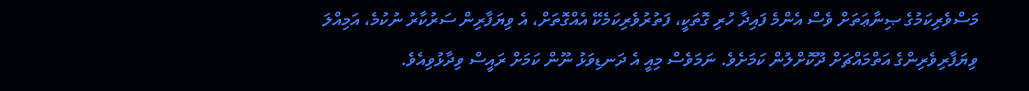މަސްވެރިކަމުގެ ޞިނާޢަތަށް ވެސް އެންމެ ފައިދާ ހުރި ގޮތަކީ، ފަތުރުވެރިކަމެކޭ އެއްގޮތަށް، އެ ވިޔަފާރިން ސަރުކާރު ނުކުމެ، އަމިއްލަ ވިޔަފާރިވެރިންގެ އަތްމައްޗަށް ދޫކޮށްލުން ކަމަށެވެ. ނަމަވެސް މިއީ އެ ދަނޑިވަޅު ނޫން ކަމަށް ރައީސް ވިދާޅުވިއެވެ.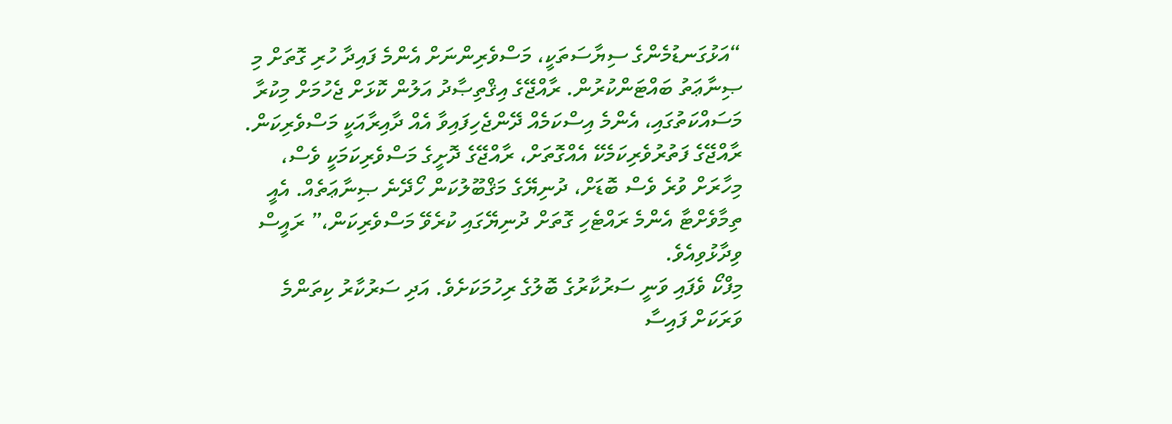“އަޅުގަނޑުމެންގެ ސިޔާސަތަކީ، މަސްވެރިންނަށް އެންމެ ފައިދާ ހުރި ގޮތަށް މި ޞިނާޢަތު ބައްޓަންކުރުން. ރާއްޖޭގެ އިޤްތިޞާދު އަލުން ކޮޅަށް ޖެހުމަށް މިކުރާ މަސައްކަތުގައި، އެންމެ އިސްކަމެއް ދޭންޖެހިފައިވާ އެއް ދާއިރާއަކީ މަސްވެރިކަން. ރާއްޖޭގެ ފަތުރުވެރިކަމެކޭ އެއްގޮތަށް، ރާއްޖޭގެ ދޮށީގެ މަސްވެރިކަމަކީ ވެސް، މިހާރަށް ވުރެ ވެސް ބޮޑަށް، ދުނިޔޭގެ މަޤްބޫލުކަން ހޯދޭނެ ޞިނާޢަތެއް. އެއީ ތިމާވެށްޓާ އެންމެ ރައްޓެހި ގޮތަށް ދުނިޔޭގައި ކުރެވޭ މަސްވެރިކަން،” ރައީސް ވިދާޅުވިއެވެ.
މިފްކޯ ވެފައި ވަނީ ސަރުކާރުގެ ބޮލުގެ ރިހުމަކަށެވެ. އަދި ސަރުކާރު ކިތަންމެ ވަރަކަށް ފައިސާ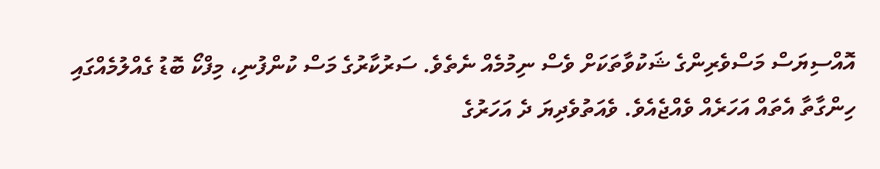އޮއްސިޔަސް މަސްވެރިންގެ ޝަކުވާތަކަށް ވެސް ނިމުމެއް ނެތެވެ. ސަރުކާރުގެ މަސް ކުންފުނި، މިފްކޯ ބޮޑު ގެއްލުމެއްގައި ހިންގާތާ އެތައް އަހަރެއް ވެއްޖެއެވެ. ވެއަތުވެދިޔަ ދެ އަހަރުގެ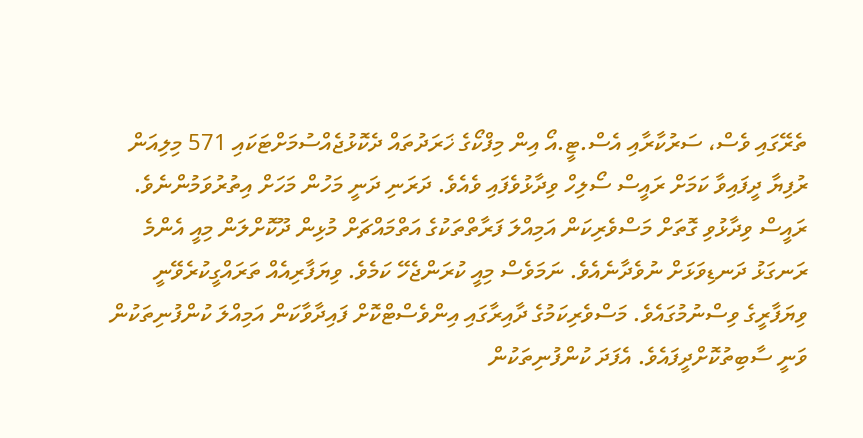ތެރޭގައި ވެސް، ސަރުކާރާއި އެސް.ޓީ.އޯ އިން މިފްކޯގެ ޚަރަދުތައް ދެކޮޅުޖެއްސުމަށްޓަކައި 571 މިލިއަން ރުފިޔާ ދީފައިވާ ކަމަށް ރައީސް ސޯލިހް ވިދާޅުވެފައި ވެއެވެ. ދަރަނި ދަނީ މަހުން މަހަށް އިތުރުވަމުންނެވެ.
ރައީސް ވިދާޅުވި ގޮތަށް މަސްވެރިކަން އަމިއްލަ ފަރާތްތަކުގެ އަތްމައްޗަށް މުޅިން ދޫކޮށްލަން މިއީ އެންމެ ރަނގަޅު ދަނޑިވަޅަށް ނުވެދާނެއެވެ. ނަމަވެސް މިއީ ކުރަންޖެހޭ ކަމެވެ. ވިޔަފާރިއެއް ތަރައްގީކުރެވޭނީ ވިޔަފާރީގެ ވިސްނުމުގައެވެ. މަސްވެރިކަމުގެ ދާއިރާގައި އިންވެސްޓްކޮށް ފައިދާވާކަން އަމިއްލަ ކުންފުނިތަކުން ވަނީ ސާބިތުކޮށްދީފައެވެ. އެފަދަ ކުންފުނިތަކުން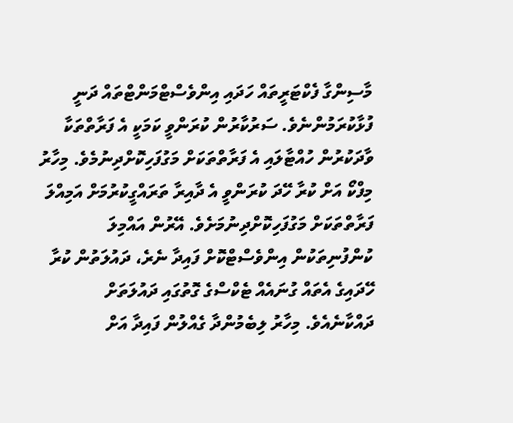މާސިންގާ ފެކްޓަރީތައް ހަދައި އިންވެސްޓްމަންޓްތައް ދަނީ ފުޅާކުރަމުންނެވެ. ސަރުކާރުން ކުރަންވީ ކަމަކީ އެ ފަރާތްތަކާ ވާދަކުރުން ހުއްޓާލައި އެ ފަރާތްތަކަށް މަގުފަހިކޮށްދިނުމެވެ. މިހާރު މިފްކޯ އަށް ކުރާ ހޭދަ ކުރަންވީ އެ ދާއިރާ ތަރައްގީކުރުމަށް އަމިއްލަ ފަރާތްތަކަށް މަގުފަހިކޮށްދިނުމަށެވެ. އޭރުން އައްމިލަ ކުންފުނިތަކުން އިންވެސްޓްކޮށް ފައިދާ ނެރެ، ދައުލަތުން ކުރާ ހޭދައިގެ އެތައް ގުނައެއް ޓެކްސްގެ ގޮތުގައި ދައުލަތަށް ދައްކާނެއެވެ. މިހާރު ލިބެމުންދާ ގެއްލުން ފައިދާ އަށް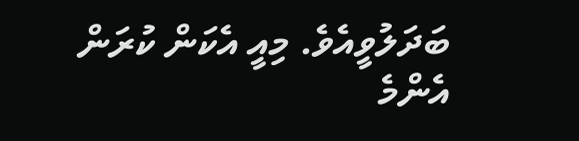ބަދަލުވީއެވެ. މިއީ އެކަން ކުރަން އެންމެ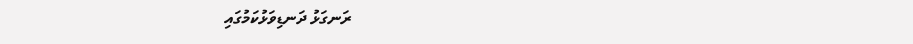ރަނގަޅު ދަނޑިވަޅުކަމުގައި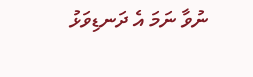ނުވާ ނަމަ އެ ދަނޑިވަޅު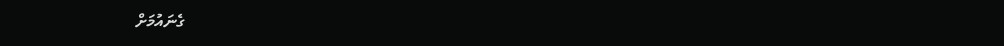ގެނައުމަށް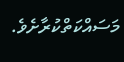މަސައްކަތްކުރާށެވެ.